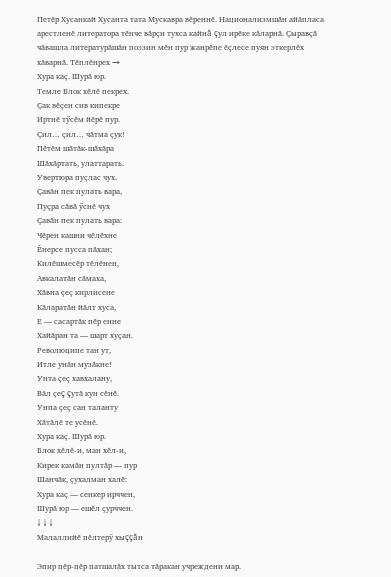Петĕр Хусанкай Хусанта тата Мускавра вĕреннĕ. Национализмшăн айăпласа арестленĕ литератора тĕнче вăрçи тухса кайнă çул ирĕке кăларнă. Çыравçă чăвашла литературăшăн поэзин мĕн пур жанрĕпе ĕçлесе пуян эткерлĕх хăварнă. Тĕплĕнрех →
Хура каç. Шурă юр.
Темле Блок хĕлĕ пекрех.
Çак вĕçен сив кипекре
Иртнĕ тӳсĕм йĕрĕ пур.
Çил… çил… чăтма çук!
Пĕтĕм шăтăк-шăхăра
Шăхăртать, улаттарать.
Увертюра пуçлас чух.
Çавăн пек пулать вара,
Пуçра сăвă ӳснĕ чух
Çавăн пек пулать вара:
Чĕрен кашни чĕлĕхне
Ĕнерсе пусса пăхан;
Килĕшмесĕр тĕлĕнен,
Авкалатăн сăмаха,
Хăвна çеç кирлисене
Кăларатăн йăлт хуса,
Е — сасартăк пĕр енне
Хайăран та — шарт хуçан.
Революципе тан ут,
Итле унăн музăкне!
Унта çеç хавхалану,
Вăл çеç çутă кун сĕнĕ.
Унпа çеç сан таланту
Хăтăлĕ те усĕнĕ.
Хура каç. Шурă юр.
Блок хĕлĕ-и, ман хĕл-и,
Кирек камăн пултăр — пур
Шанчăк, çухалман халĕ:
Хура каç — сенкер ирччен,
Шурă юр — ешĕл çурччен.
↓ ↓ ↓
Малаллийĕ пĕлтерÿ хыççăн

Эпир пĕр-пĕр патшалăх тытса тăракан учреждени мар.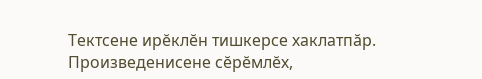Тектсене ирĕклĕн тишкерсе хаклатпăр. Произведенисене сĕрĕмлĕх,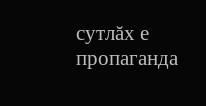сутлăх е пропаганда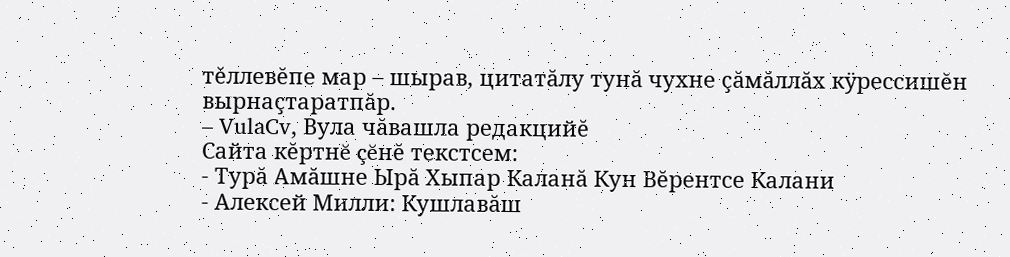тĕллевĕпе мар – шырав, цитатăлу тунă чухне çăмăллăх кÿрессишĕн вырнаçтаратпăр.
– VulaCv, Вула чăвашла редакцийĕ
Сайта кĕртнĕ çĕнĕ текстсем:
- Турă Амăшне Ырă Хыпар Каланă Кун Вĕрентсе Калани
- Алексей Милли: Кушлавăш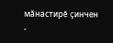мăнастирĕ çинчен
-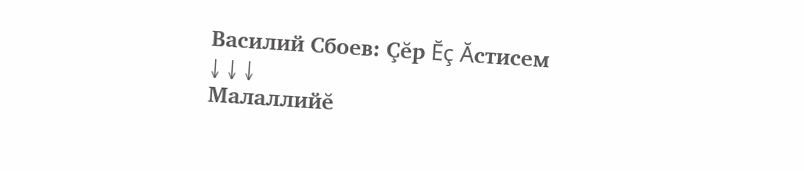Василий Сбоев: Çĕр Ĕç Ăстисем
↓ ↓ ↓
Малаллийĕ